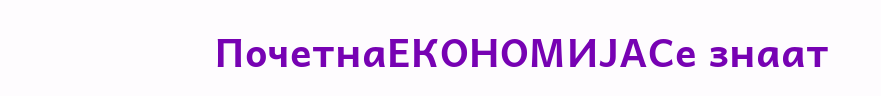ПочетнаЕКОНОМИЈАСе знаат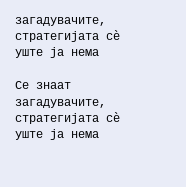загадувачите, стратегијата сè уште ја нема

Се знаат загадувачите, стратегијата сè уште ја нема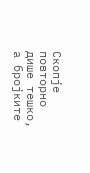Скопје повторно дише тешко, а бројките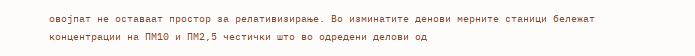овојпат не оставаат простор за релативизирање. Во изминатите денови мерните станици бележат концентрации на ПМ10 и ПМ2,5 честички што во одредени делови од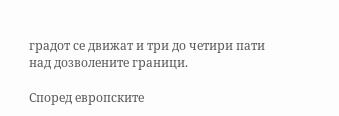градот се движат и три до четири пати над дозволените граници.

Според европските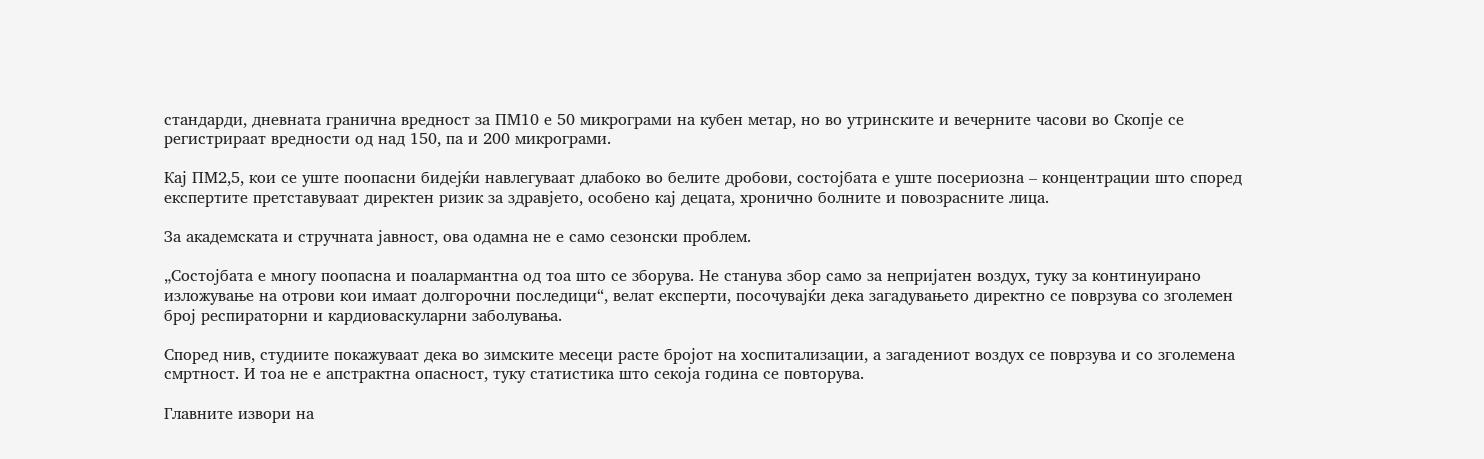стандарди, дневната гранична вредност за ПМ10 е 50 микрограми на кубен метар, но во утринските и вечерните часови во Скопје се регистрираат вредности од над 150, па и 200 микрограми.

Кај ПМ2,5, кои се уште поопасни бидејќи навлегуваат длабоко во белите дробови, состојбата е уште посериозна – концентрации што според експертите претставуваат директен ризик за здравјето, особено кај децата, хронично болните и повозрасните лица.

За академската и стручната јавност, ова одамна не е само сезонски проблем.

„Состојбата е многу поопасна и поалармантна од тоа што се зборува. Не станува збор само за непријатен воздух, туку за континуирано изложување на отрови кои имаат долгорочни последици“, велат експерти, посочувајќи дека загадувањето директно се поврзува со зголемен број респираторни и кардиоваскуларни заболувања.

Според нив, студиите покажуваат дека во зимските месеци расте бројот на хоспитализации, а загадениот воздух се поврзува и со зголемена смртност. И тоа не е апстрактна опасност, туку статистика што секоја година се повторува.

Главните извори на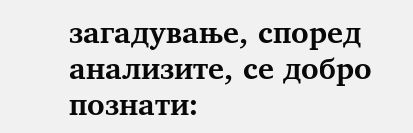загадување, според анализите, се добро познати: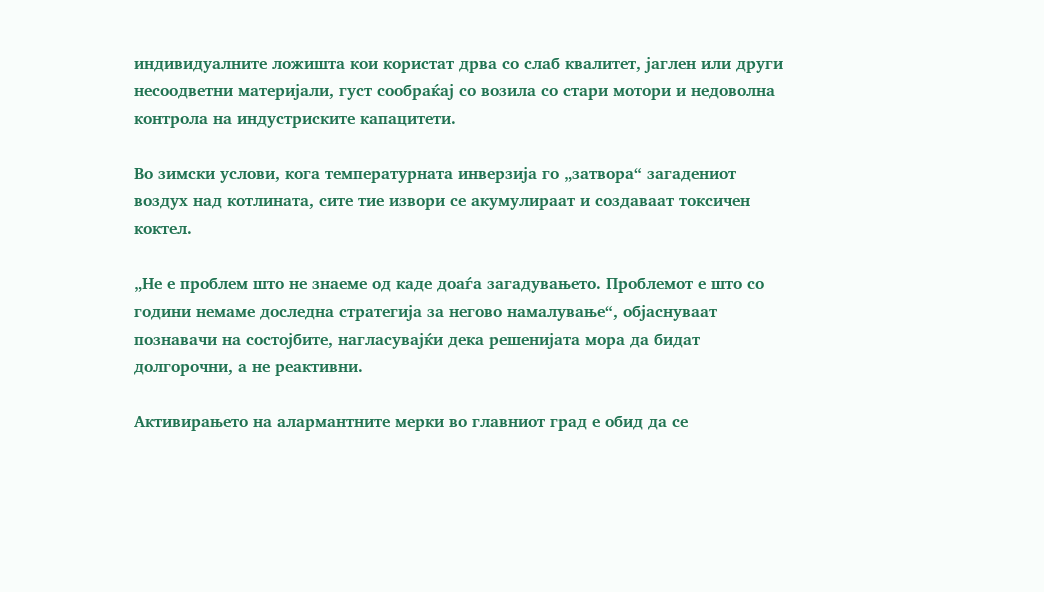индивидуалните ложишта кои користат дрва со слаб квалитет, јаглен или други несоодветни материјали, густ сообраќај со возила со стари мотори и недоволна контрола на индустриските капацитети.

Во зимски услови, кога температурната инверзија го „затвора“ загадениот воздух над котлината, сите тие извори се акумулираат и создаваат токсичен коктел.

„Не е проблем што не знаеме од каде доаѓа загадувањето. Проблемот е што со години немаме доследна стратегија за негово намалување“, објаснуваат познавачи на состојбите, нагласувајќи дека решенијата мора да бидат долгорочни, а не реактивни.

Активирањето на алармантните мерки во главниот град е обид да се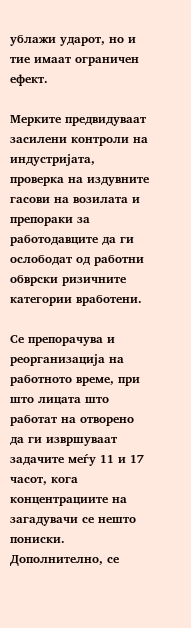ублажи ударот, но и тие имаат ограничен ефект.

Мерките предвидуваат засилени контроли на индустријата, проверка на издувните гасови на возилата и препораки за работодавците да ги ослободат од работни обврски ризичните категории вработени.

Се препорачува и реорганизација на работното време, при што лицата што работат на отворено да ги извршуваат задачите меѓу 11 и 17 часот, кога концентрациите на загадувачи се нешто пониски. Дополнително, се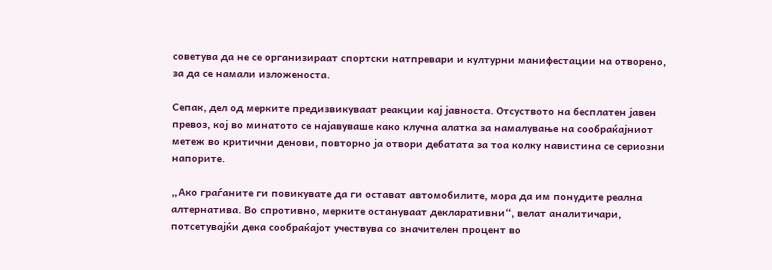советува да не се организираат спортски натпревари и културни манифестации на отворено, за да се намали изложеноста.

Сепак, дел од мерките предизвикуваат реакции кај јавноста. Отсуството на бесплатен јавен превоз, кој во минатото се најавуваше како клучна алатка за намалување на сообраќајниот метеж во критични денови, повторно ја отвори дебатата за тоа колку навистина се сериозни напорите.

„Ако граѓаните ги повикувате да ги остават автомобилите, мора да им понудите реална алтернатива. Во спротивно, мерките остануваат декларативни“, велат аналитичари, потсетувајќи дека сообраќајот учествува со значителен процент во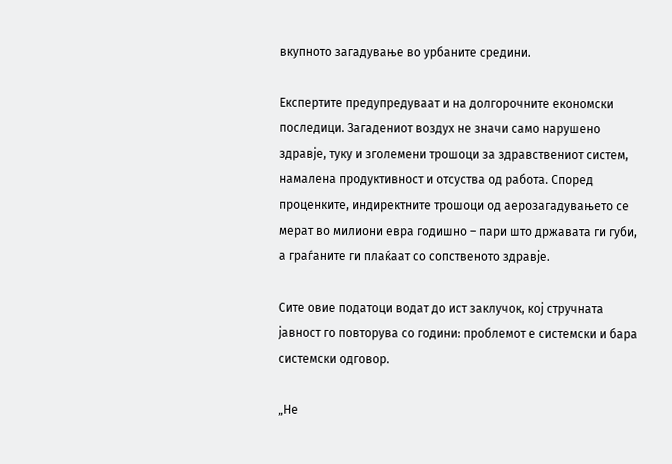вкупното загадување во урбаните средини.

Експертите предупредуваат и на долгорочните економски последици. Загадениот воздух не значи само нарушено здравје, туку и зголемени трошоци за здравствениот систем, намалена продуктивност и отсуства од работа. Според проценките, индиректните трошоци од аерозагадувањето се мерат во милиони евра годишно – пари што државата ги губи, а граѓаните ги плаќаат со сопственото здравје.

Сите овие податоци водат до ист заклучок, кој стручната јавност го повторува со години: проблемот е системски и бара системски одговор.

„Не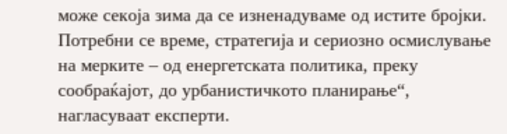може секоја зима да се изненадуваме од истите бројки. Потребни се време, стратегија и сериозно осмислување на мерките – од енергетската политика, преку сообраќајот, до урбанистичкото планирање“, нагласуваат експерти.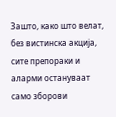Зашто, како што велат, без вистинска акција, сите препораки и аларми остануваат само зборови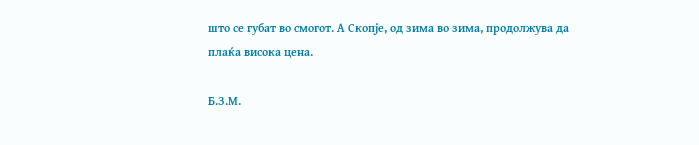што се губат во смогот. А Скопје, од зима во зима, продолжува да плаќа висока цена.

Б.З.М.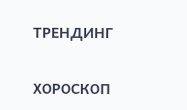ТРЕНДИНГ

ХОРОСКОП